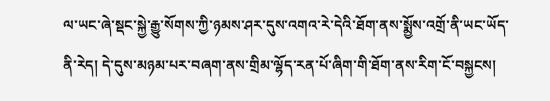ལ་ཡང་ཞེ་སྡང་སྐྱེ་རྒྱུ་སོགས་ཀྱི་ཉམས་ཤར་དུས་འགའ་རེ་དེའི་ཐོག་ནས་སྨྱོས་འགྲོ་ནི་ཡང་ཡོད་ནི་རེད། དེ་དུས་མཉམ་པར་བཞག་ནས་གྲིམ་ལྷོད་རན་པོ་ཞིག་གི་ཐོག་ནས་རིག་ངོ་བསྐྱངས།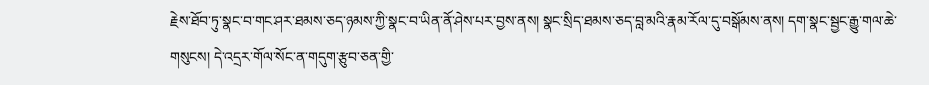རྗེས་ཐོབ་ཏུ་སྣང་བ་གང་ཤར་ཐམས་ཅད་ཉམས་ཀྱི་སྣང་བ་ཡིན་ནོ་ཤེས་པར་བྱས་ནས། སྣང་སྲིད་ཐམས་ཅད་བླ་མའི་རྣམ་རོལ་དུ་བསྒོམས་ནས། དག་སྣང་སྦྱང་རྒྱུ་གལ་ཆེ་གསུངས། དེ་འདྲར་གོལ་སོང་ན་གདུག་རྩུབ་ཅན་གྱི་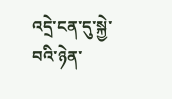འདྲེ་ངན་དུ་སྐྱེ་བའི་ཉེན་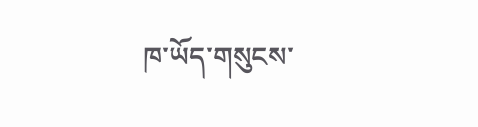ཁ་ཡོད་གསུངས་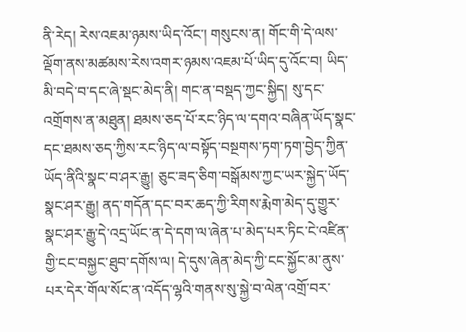ནི་རེད། རེས་འཇམ་ཉམས་ཡིད་འོང་། གསུངས་ན། གོང་གི་དེ་ལས་ལྡོག་ནས་མཚམས་རེས་འགར་ཉམས་འཇམ་པོ་ཡིད་དུ་འོང་བ། ཡིད་མི་བདེ་བ་དང་ཞེ་སྡང་མེད་ནི། གང་ན་བསྡད་ཀྱང་སྐྱིད། སུ་དང་འགྲོགས་ན་མཐུན། ཐམས་ཅད་པོ་རང་ཉིད་ལ་དགའ་བཞིན་ཡོད་སྣང་དང་ཐམས་ཅད་ཀྱིས་རང་ཉིད་ལ་བསྟོད་བསྔགས་ཏག་ཏག་བྱེད་ཀྱིན་ཡོད་ནིའི་སྣང་བ་ཤར་རྒྱུ། ཅུང་ཟད་ཅིག་བསྒོམས་ཀྱང་ཡར་སྐྱེད་ཡོད་སྣང་ཤར་རྒྱུ། ནད་གདོན་དང་བར་ཆད་ཀྱི་རིགས་རྨེག་མེད་དུ་གྱུར་སྣང་ཤར་རྒྱུ་དེ་འདྲ་ཡོང་ན་དེ་དག་ལ་ཞེན་པ་མེད་པར་ཏིང་ངེ་འཛིན་གྱི་ངང་བསྐྱང་ཐུབ་དགོས་ལ། དེ་དུས་ཞེན་མེད་ཀྱི་ངང་སྐྱོང་མ་ནུས་པར་དེར་གོལ་སོང་ན་འདོད་ལྷའི་གནས་སུ་སྐྱེ་བ་ལེན་འགྲོ་བར་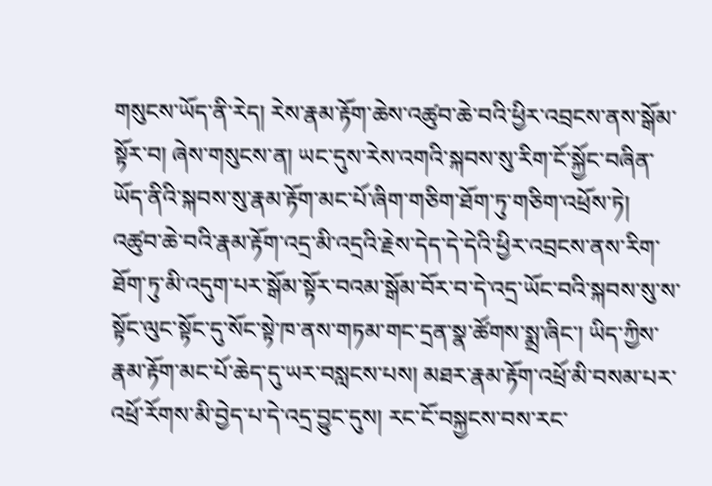གསུངས་ཡོད་ནི་རེད། རེས་རྣམ་རྟོག་ཆེས་འཚུབ་ཆེ་བའི་ཕྱིར་འབྲངས་ནས་སྒོམ་སྟོར་བ། ཞེས་གསུངས་ན། ཡང་དུས་རེས་འགའི་སྐབས་སུ་རིག་ངོ་སྐྱོང་བཞིན་ཡོད་ནིའི་སྐབས་སུ་རྣམ་རྟོག་མང་པོ་ཞིག་གཅིག་ཐོག་ཏུ་གཅིག་འཕྲོས་ཏེ། འཚུབ་ཆེ་བའི་རྣམ་རྟོག་འདྲ་མི་འདྲའི་རྗེས་དེད་དེ་དེའི་ཕྱིར་འབྲངས་ནས་རིག་ཐོག་ཏུ་མི་འདུག་པར་སྒོམ་སྟོར་བའམ་སྒོམ་བོར་བ་དེ་འདྲ་ཡོང་བའི་སྐབས་སུ་ས་སྟོང་ལུང་སྟོང་དུ་སོང་སྟེ་ཁ་ནས་གཏམ་གང་དྲན་སྣ་ཚོགས་སྨྲ་ཞིང་། ཡིད་ཀྱིས་རྣམ་རྟོག་མང་པོ་ཆེད་དུ་ཡར་བསླངས་པས། མཐར་རྣམ་རྟོག་འཕྲོ་མི་བསམ་པར་འཕྲོ་རོགས་མི་བྱེད་པ་དེ་འདྲ་བྱུང་དུས། རང་ངོ་བསྐྱངས་བས་རང་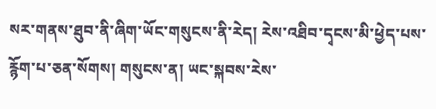སར་གནས་ཐུབ་ནི་ཞིག་ཡོང་གསུངས་ནི་རེད། རེས་འཐིབ་དྭངས་མི་ཕྱེད་པས་རྙོག་པ་ཅན་སོགས། གསུངས་ན། ཡང་སྐབས་རེས་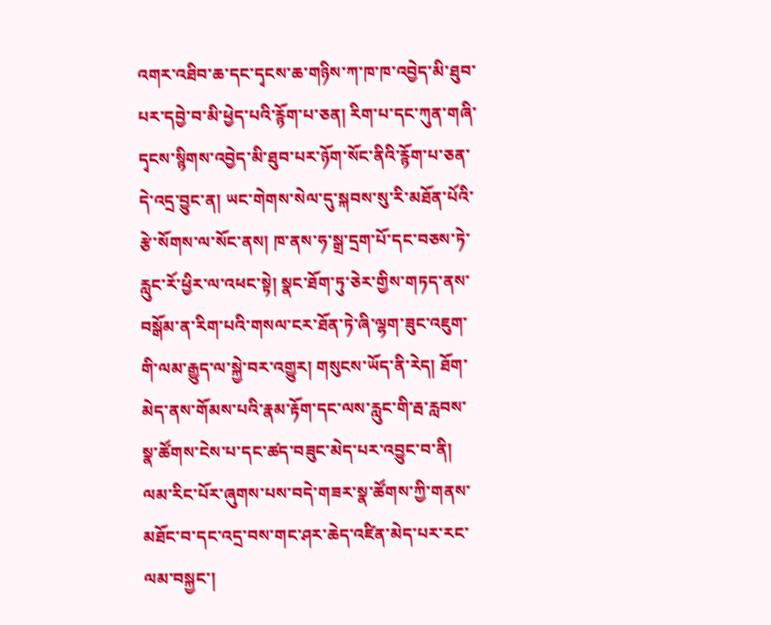འགར་འཐིབ་ཆ་དང་དྭངས་ཆ་གཉིས་ཀ་ཁ་ཁ་འབྱེད་མི་ཐུབ་པར་དབྱེ་བ་མི་ཕྱེད་པའི་རྙོག་པ་ཅན། རིག་པ་དང་ཀུན་གཞི་དྭངས་སྙིགས་འབྱེད་མི་ཐུབ་པར་ཉོག་སོང་ནིའི་རྙོག་པ་ཅན་དེ་འདྲ་བྱུང་ན། ཡང་གེགས་སེལ་དུ་སྐབས་སུ་རི་མཐོན་པོའི་རྩེ་སོགས་ལ་སོང་ནས། ཁ་ནས་ཧ་སྒྲ་དྲག་པོ་དང་བཅས་ཏེ་རླུང་རོ་ཕྱིར་ལ་འཕང་སྟེ། སྣང་ཐོག་ཏུ་ཅེར་གྱིས་གཏད་ནས་བསྒོམ་ན་རིག་པའི་གསལ་ངར་ཐོན་ཏེ་ཞི་ལྷག་ཟུང་འཇུག་གི་ལམ་རྒྱུད་ལ་སྐྱེ་བར་འགྱུར། གསུངས་ཡོད་ནི་རེད། ཐོག་མེད་ནས་གོམས་པའི་རྣམ་རྟོག་དང་ལས་རླུང་གི་རྦ་རླབས་སྣ་ཚོགས་ངེས་པ་དང་ཚད་བཟུང་མེད་པར་འབྱུང་བ་ནི། ལམ་རིང་པོར་ཞུགས་པས་བདེ་གཟར་སྣ་ཚོགས་ཀྱི་གནས་མཐོང་བ་དང་འདྲ་བས་གང་ཤར་ཆེད་འཛིན་མེད་པར་རང་ལམ་བསྐྱང་།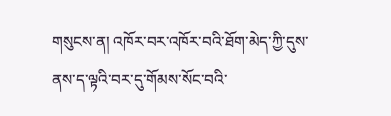གསུངས་ན། འཁོར་བར་འཁོར་བའི་ཐོག་མེད་ཀྱི་དུས་ནས་ད་ལྟའི་བར་དུ་གོམས་སོང་བའི་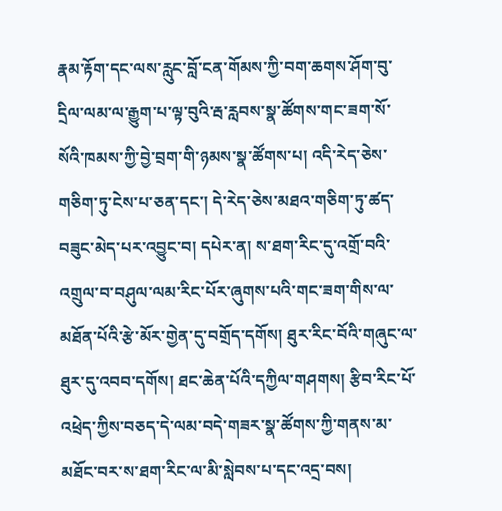རྣམ་རྟོག་དང་ལས་རླུང་བློ་ངན་གོམས་ཀྱི་བག་ཆགས་ཤོག་བུ་དྲིལ་ལམ་ལ་རྒྱུག་པ་ལྟ་བུའི་རྦ་རླབས་སྣ་ཚོགས་གང་ཟག་སོ་སོའི་ཁམས་ཀྱི་བྱེ་བྲག་གི་ཉམས་སྣ་ཚོགས་པ། འདི་རེད་ཅེས་གཅིག་ཏུ་ངེས་པ་ཅན་དང་། དེ་རེད་ཅེས་མཐའ་གཅིག་ཏུ་ཚད་བཟུང་མེད་པར་འབྱུང་བ། དཔེར་ན། ས་ཐག་རིང་དུ་འགྲོ་བའི་འགྲུལ་བ་བཤུལ་ལམ་རིང་པོར་ཞུགས་པའི་གང་ཟག་གིས་ལ་མཐོན་པོའི་རྩེ་མོར་གྱེན་དུ་བགྲོད་དགོས། ཐུར་རིང་བོའི་གཞུང་ལ་ཐུར་དུ་འབབ་དགོས། ཐང་ཆེན་པོའི་དཀྱིལ་གཤགས། རྩིབ་རིང་པོ་འཕྲེད་ཀྱིས་བཅད་དེ་ལམ་བདེ་གཟར་སྣ་ཚོགས་ཀྱི་གནས་མ་མཐོང་བར་ས་ཐག་རིང་ལ་མི་སླེབས་པ་དང་འདྲ་བས།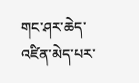གང་ཤར་ཆེད་འཛིན་མེད་པར་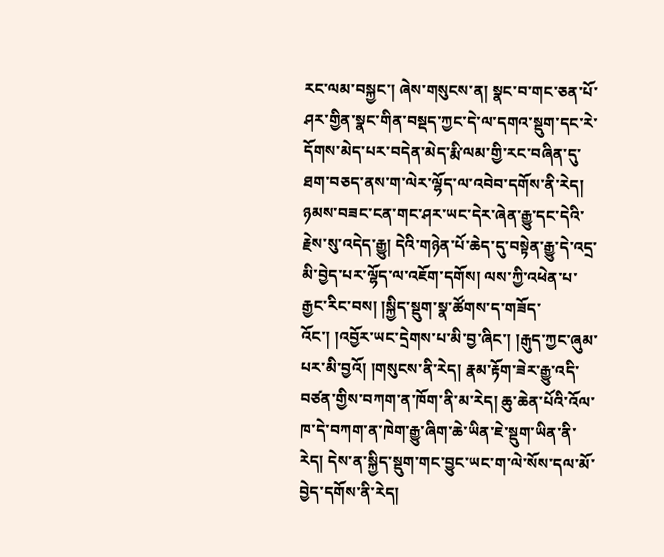རང་ལམ་བསྐྱང་། ཞེས་གསུངས་ན། སྣང་བ་གང་ཅན་པོ་ཤར་གྱིན་སྣང་གིན་བསྡད་ཀྱང་དེ་ལ་དགའ་སྡུག་དང་རེ་དོགས་མེད་པར་བདེན་མེད་རྨི་ལམ་གྱི་རང་བཞིན་དུ་ཐག་བཅད་ནས་ག་ལེར་ལྷོད་ལ་འབེབ་དགོས་ནི་རེད། ཉམས་བཟང་ངན་གང་ཤར་ཡང་དེར་ཞེན་རྒྱུ་དང་དེའི་རྗེས་སུ་འདེད་རྒྱུ། དེའི་གཉེན་པོ་ཆེད་དུ་བསྟེན་རྒྱུ་དེ་འདྲ་མི་བྱེད་པར་ལྷོད་ལ་འཇོག་དགོས། ལས་ཀྱི་འཕེན་པ་རྒྱང་རིང་བས། །སྐྱིད་སྡུག་སྣ་ཚོགས་ད་གཟོད་འོང་། །འབྱོར་ཡང་དྲེགས་པ་མི་བྱ་ཞིང་། །རྒུད་ཀྱང་ཞུམ་པར་མི་བྱའོ། །གསུངས་ནི་རེད། རྣམ་རྟོག་ཟེར་རྒྱུ་འདི་བཙན་གྱིས་བཀག་ན་ཁོག་ནི་མ་རེད། ཆུ་ཆེན་པོའི་འོལ་ཁ་དེ་བཀག་ན་ཁེག་རྒྱུ་ཞིག་ཆེ་ཡིན་ཇེ་སྡུག་ཡིན་ནི་རེད། དེས་ན་སྐྱིད་སྡུག་གང་བྱུང་ཡང་ག་ལེ་སོས་དལ་མོ་བྱེད་དགོས་ནི་རེད།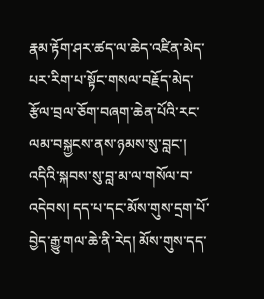རྣམ་རྟོག་ཤར་ཚད་ལ་ཆེད་འཛིན་མེད་པར་རིག་པ་སྟོང་གསལ་བརྗོད་མེད་རྩོལ་བྲལ་ཅོག་བཞག་ཆེན་པོའི་རང་ལམ་བསྐྱངས་ནས་ཉམས་སུ་བླང་། འདིའི་སྐབས་སུ་བླ་མ་ལ་གསོལ་བ་འདེབས། དད་པ་དང་མོས་གུས་དྲག་པོ་བྱེད་རྒྱུ་གལ་ཆེ་ནི་རེད། མོས་གུས་དད་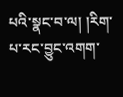པའི་སྣང་བ་ལ། །རིག་པ་རང་བྱུང་འགག་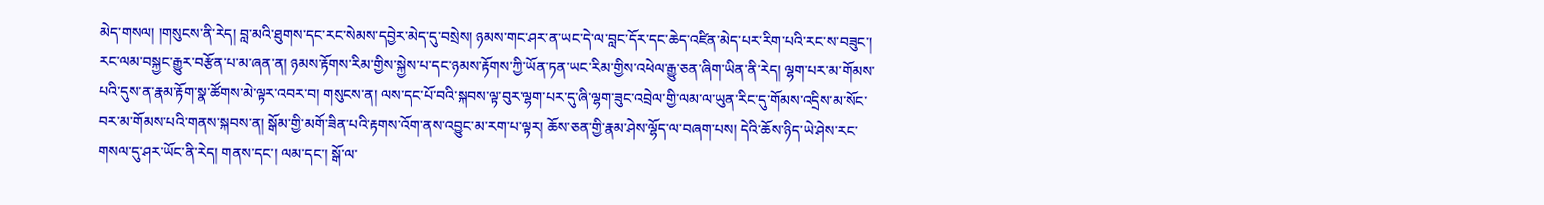མེད་གསལ། །གསུངས་ནི་རེད། བླ་མའི་ཐུགས་དང་རང་སེམས་དབྱེར་མེད་དུ་བསྲེས། ཉམས་གང་ཤར་ན་ཡང་དེ་ལ་བླང་དོར་དང་ཆེད་འཛིན་མེད་པར་རིག་པའི་རང་ས་བཟུང་། རང་ལམ་བསྐྱང་རྒྱུར་བརྩོན་པ་མ་ཞན་ན། ཉམས་རྟོགས་རིམ་གྱིས་སྐྱེས་པ་དང་ཉམས་རྟོགས་ཀྱི་ཡོན་ཏན་ཡང་རིམ་གྱིས་འཕེལ་རྒྱུ་ཅན་ཞིག་ཡིན་ནི་རེད། ལྷག་པར་མ་གོམས་པའི་དུས་ན་རྣམ་རྟོག་སྣ་ཚོགས་མེ་ལྟར་འབར་བ། གསུངས་ན། ལས་དང་པོ་བའི་སྐབས་ལྟ་བུར་ལྷག་པར་དུ་ཞི་ལྷག་ཟུང་འབྲེལ་གྱི་ལམ་ལ་ཡུན་རིང་དུ་གོམས་འདྲིས་མ་སོང་བར་མ་གོམས་པའི་གནས་སྐབས་ན། སྒོམ་གྱི་མགོ་ཟིན་པའི་རྟགས་འོག་ནས་འབྱུང་མ་རག་པ་ལྟར། ཆོས་ཅན་གྱི་རྣམ་ཤེས་ལྷོད་ལ་བཞག་པས། དེའི་ཆོས་ཉིད་ཡེ་ཤེས་རང་གསལ་དུ་ཤར་ཡོང་ནི་རེད། གནས་དང་། ལམ་དང་། སྒོ་ལ་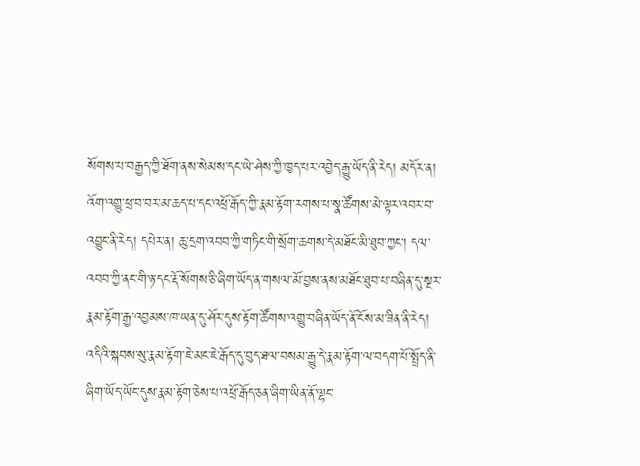སོགས་པ་བརྒྱད་ཀྱི་ཐོག་ནས་སེམས་དང་ཡེ་ཤེས་ཀྱི་ཁྱད་པར་འབྱེད་རྒྱུ་ཡོད་ནི་རེད། མདོར་ན། འོག་འགྱུ་ཕྲ་བ་བར་མ་ཆད་པ་དང་འཕྲོ་རྒོད་ཀྱི་རྣམ་རྟོག་རགས་པ་སྣ་ཚོགས་མེ་ལྟར་འབར་བ་འབྱུང་ནི་རེད། དཔེར་ན། ཆུ་དྲག་འབབ་ཀྱི་གཏིང་གི་སྲོག་ཆགས་དེ་མཐོང་མི་ཐུབ་ཀྱང་། དལ་འབབ་ཀྱི་ནང་གི་ཉ་དང་རྡོ་སོགས་ཅི་ཞིག་ཡོད་ན་གསལ་མོ་བྱས་ནས་མཐོང་ཐུབ་པ་བཞིན་དུ་སྔར་རྣམ་རྟོག་རྒྱ་འབྱམས་ཁ་ཡན་དུ་ཤོར་དུས་རྟོག་ཚོགས་འགྱུ་བཞིན་ཡོད་ནོ་ངོས་མ་ཟིན་ནི་རེད། འདིའི་སྐབས་སུ་རྣམ་རྟོག་ཇེ་མང་ཇེ་རྒོད་དུ་བུད་ཐལ་བསམ་རྒྱུ་དེ་རྣམ་རྟོག་ལ་བདག་པོ་སྤྲོད་ནི་ཞིག་ཡོད་ཡོང་དུས་རྣམ་རྟོག་ཅེས་པ་འཕྲོ་རྒོད་ཅན་ཞིག་ཡིན་ནོ་ལྷང་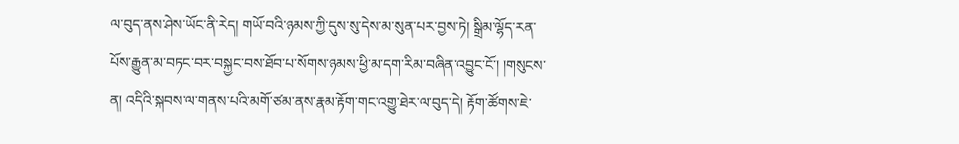ལ་བུད་ནས་ཤེས་ཡོང་ནི་རེད། གཡོ་བའི་ཉམས་ཀྱི་དུས་སུ་དེས་མ་སུན་པར་བྱས་ཏེ། སྒྲིམ་ལྷོད་རན་པོས་རྒྱུན་མ་བཏང་བར་བསྐྱང་བས་ཐོབ་པ་སོགས་ཉམས་ཕྱི་མ་དག་རིམ་བཞིན་འབྱུང་ངོ་། །གསུངས་ན། འདིའི་སྐབས་ལ་གནས་པའི་མགོ་ཙམ་ནས་རྣམ་རྟོག་གང་འགྱུ་ཐེར་ལ་བུད་དེ། རྟོག་ཚོགས་ཇེ་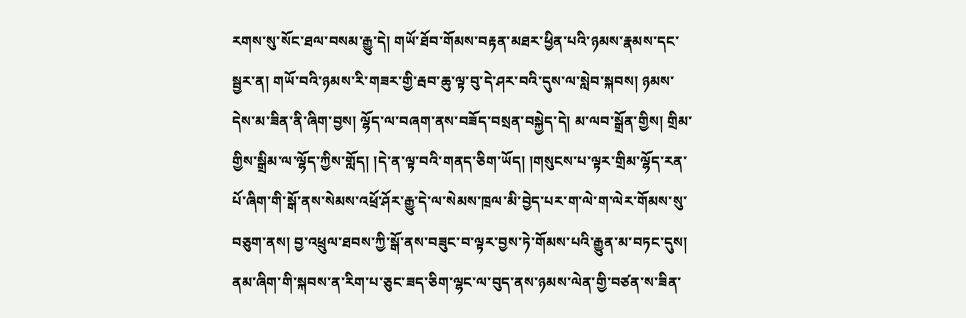རགས་སུ་སོང་ཐལ་བསམ་རྒྱུ་དེ། གཡོ་ཐོབ་གོམས་བརྟན་མཐར་ཕྱིན་པའི་ཉམས་རྣམས་དང་སྦྱར་ན། གཡོ་བའི་ཉམས་རི་གཟར་གྱི་རྦབ་ཆུ་ལྟ་བུ་དེ་ཤར་བའི་དུས་ལ་སླེབ་སྐབས། ཉམས་དེས་མ་ཟིན་ནི་ཞིག་བྱས། ལྷོད་ལ་བཞག་ནས་བཟོད་བསྲན་བསྐྱེད་དེ། མ་ལབ་སྒྲོན་གྱིས། གྲིམ་གྱིས་སྒྲིམ་ལ་ལྷོད་ཀྱིས་གློད། །དེ་ན་ལྟ་བའི་གནད་ཅིག་ཡོད། །གསུངས་པ་ལྟར་གྲིམ་ལྷོད་རན་པོ་ཞིག་གི་སྒོ་ནས་སེམས་འཕྲོ་ཤོར་རྒྱུ་དེ་ལ་སེམས་ཁྲལ་མི་བྱེད་པར་ག་ལེ་ག་ལེར་གོམས་སུ་བཅུག་ནས། བྱ་འཕྲུལ་ཐབས་ཀྱི་སྒོ་ནས་བཟུང་བ་ལྟར་བྱས་ཏེ་གོམས་པའི་རྒྱུན་མ་བཏང་དུས། ནམ་ཞིག་གི་སྐབས་ན་རིག་པ་ཅུང་ཟད་ཅིག་ལྷང་ལ་བུད་ནས་ཉམས་ལེན་གྱི་བཙན་ས་ཟིན་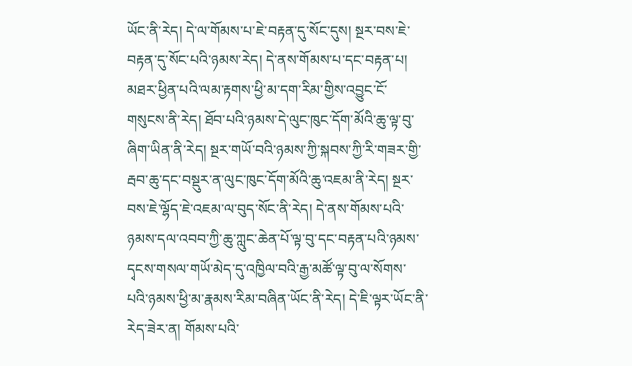ཡོང་ནི་རེད། དེ་ལ་གོམས་པ་ཇེ་བརྟན་དུ་སོང་དུས། སྔར་བས་ཇེ་བརྟན་དུ་སོང་པའི་ཉམས་རེད། དེ་ནས་གོམས་པ་དང་བརྟན་པ། མཐར་ཕྱིན་པའི་ལམ་རྟགས་ཕྱི་མ་དག་རིམ་གྱིས་འབྱུང་ངོ་གསུངས་ནི་རེད། ཐོབ་པའི་ཉམས་དེ་ལུང་ཁུང་དོག་མོའི་ཆུ་ལྟ་བུ་ཞིག་ཡིན་ནི་རེད། སྔར་གཡོ་བའི་ཉམས་ཀྱི་སྐབས་ཀྱི་རི་གཟར་གྱི་རྦབ་ཆུ་དང་བསྡུར་ན་ལུང་ཁུང་དོག་མོའི་ཆུ་འཇམ་ནི་རེད། སྔར་བས་ཇེ་ལྷོད་ཇེ་འཇམ་ལ་བུད་སོང་ནི་རེད། དེ་ནས་གོམས་པའི་ཉམས་དལ་འབབ་ཀྱི་ཆུ་ཀླུང་ཆེན་པོ་ལྟ་བུ་དང་བརྟན་པའི་ཉམས་དྭངས་གསལ་གཡོ་མེད་དུ་འཁྱིལ་བའི་རྒྱ་མཚོ་ལྟ་བུ་ལ་སོགས་པའི་ཉམས་ཕྱི་མ་རྣམས་རིམ་བཞིན་ཡོང་ནི་རེད། དེ་ཇི་ལྟར་ཡོང་ནི་རེད་ཟེར་ན། གོམས་པའི་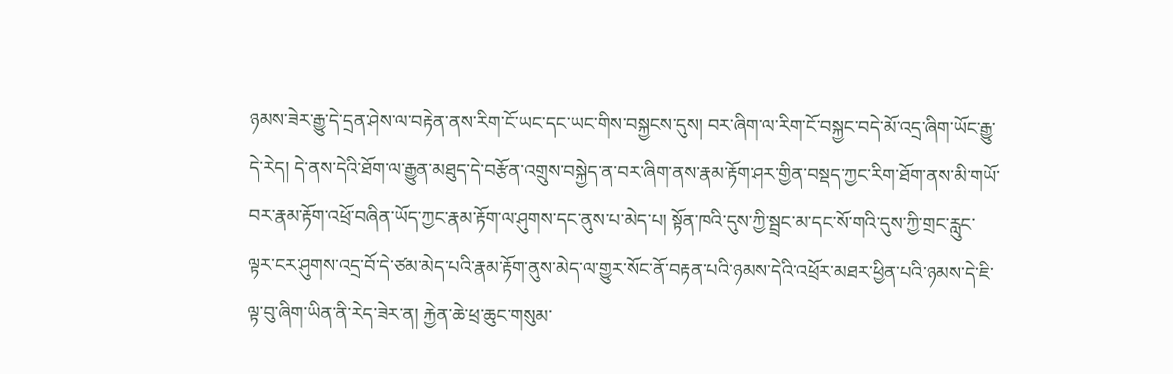ཉམས་ཟེར་རྒྱུ་དེ་དྲན་ཤེས་ལ་བརྟེན་ནས་རིག་ངོ་ཡང་དང་ཡང་གིས་བསྐྱངས་དུས། བར་ཞིག་ལ་རིག་ངོ་བསྐྱང་བདེ་མོ་འདྲ་ཞིག་ཡོང་རྒྱུ་དེ་རེད། དེ་ནས་དེའི་ཐོག་ལ་རྒྱུན་མཐུད་དེ་བརྩོན་འགྲུས་བསྐྱེད་ན་བར་ཞིག་ནས་རྣམ་རྟོག་ཤར་གྱིན་བསྡད་ཀྱང་རིག་ཐོག་ནས་མི་གཡོ་བར་རྣམ་རྟོག་འཕྲོ་བཞིན་ཡོད་ཀྱང་རྣམ་རྟོག་ལ་ཤུགས་དང་ནུས་པ་མེད་པ། སྟོན་ཁའི་དུས་ཀྱི་སྦྲང་མ་དང་སོ་གའི་དུས་ཀྱི་གྲང་རླུང་ལྟར་ངར་ཤུགས་འདྲ་བོ་དེ་ཙམ་མེད་པའི་རྣམ་རྟོག་ནུས་མེད་ལ་གྱུར་སོང་ནོ་བརྟན་པའི་ཉམས་དེའི་འཕྲོར་མཐར་ཕྱིན་པའི་ཉམས་དེ་ཇི་ལྟ་བུ་ཞིག་ཡིན་ནི་རེད་ཟེར་ན། རྐྱེན་ཆེ་ཕྲ་ཆུང་གསུམ་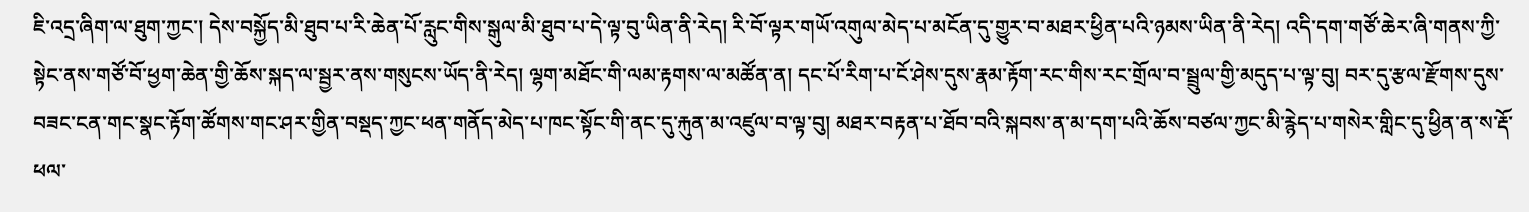ཇི་འདྲ་ཞིག་ལ་ཐུག་ཀྱང་། དེས་བསྐྱོད་མི་ཐུབ་པ་རི་ཆེན་པོ་རླུང་གིས་སྒུལ་མི་ཐུབ་པ་དེ་ལྟ་བུ་ཡིན་ནི་རེད། རི་བོ་ལྟར་གཡོ་འགུལ་མེད་པ་མངོན་དུ་གྱུར་བ་མཐར་ཕྱིན་པའི་ཉམས་ཡིན་ནི་རེད། འདི་དག་གཙོ་ཆེར་ཞི་གནས་ཀྱི་སྟེང་ནས་གཙོ་བོ་ཕྱག་ཆེན་གྱི་ཆོས་སྐད་ལ་སྦྱར་ནས་གསུངས་ཡོད་ནི་རེད། ལྷག་མཐོང་གི་ལམ་རྟགས་ལ་མཚོན་ན། དང་པོ་རིག་པ་ངོ་ཤེས་དུས་རྣམ་རྟོག་རང་གིས་རང་གྲོལ་བ་སྦྲུལ་གྱི་མདུད་པ་ལྟ་བུ། བར་དུ་རྩལ་རྫོགས་དུས་བཟང་ངན་གང་སྣང་རྟོག་ཚོགས་གང་ཤར་གྱིན་བསྡད་ཀྱང་ཕན་གནོད་མེད་པ་ཁང་སྟོང་གི་ནང་དུ་རྐུན་མ་འཛུལ་བ་ལྟ་བུ། མཐར་བརྟན་པ་ཐོབ་བའི་སྐབས་ན་མ་དག་པའི་ཆོས་བཙལ་ཀྱང་མི་རྙེད་པ་གསེར་གླིང་དུ་ཕྱིན་ན་ས་རྡོ་ཕལ་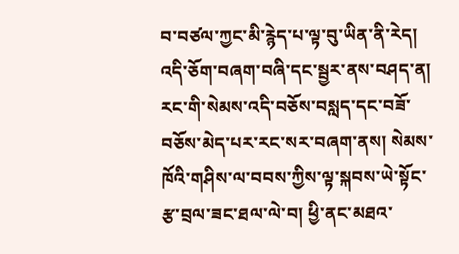བ་བཙལ་ཀྱང་མི་རྙེད་པ་ལྟ་བུ་ཡིན་ནི་རེད། འདི་ཅོག་བཞག་བཞི་དང་སྦྱར་ནས་བཤད་ན། རང་གི་སེམས་འདི་བཅོས་བསླད་དང་བཟོ་བཅོས་མེད་པར་རང་སར་བཞག་ནས། སེམས་ཁོའི་གཤིས་ལ་བབས་ཀྱིས་ལྟ་སྐབས་ཡེ་སྟོང་རྩ་བྲལ་ཟང་ཐལ་ལེ་བ། ཕྱི་ནང་མཐའ་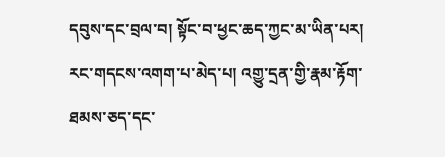དབུས་དང་བྲལ་བ། སྟོང་བ་ཕྱང་ཆད་ཀྱང་མ་ཡིན་པར། རང་གདངས་འགག་པ་མེད་པ། འགྱུ་དྲན་གྱི་རྣམ་རྟོག་ཐམས་ཅད་དང་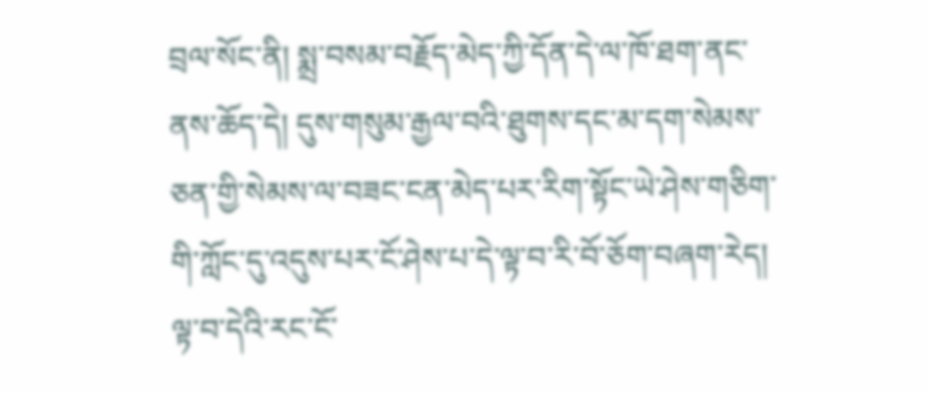བྲལ་སོང་ནི། སྨྲ་བསམ་བརྗོད་མེད་ཀྱི་དོན་དེ་ལ་ཁོ་ཐག་ནང་ནས་ཆོད་དེ། དུས་གསུམ་རྒྱལ་བའི་ཐུགས་དང་མ་དག་སེམས་ཅན་གྱི་སེམས་ལ་བཟང་ངན་མེད་པར་རིག་སྟོང་ཡེ་ཤེས་གཅིག་གི་ཀློང་དུ་འདུས་པར་ངོ་ཤེས་པ་དེ་ལྟ་བ་རི་བོ་ཅོག་བཞག་རེད། ལྟ་བ་དེའི་རང་ངོ་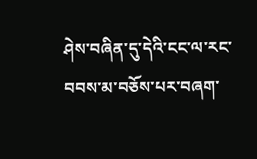ཤེས་བཞིན་དུ་དེའི་ངང་ལ་རང་བབས་མ་བཅོས་པར་བཞག་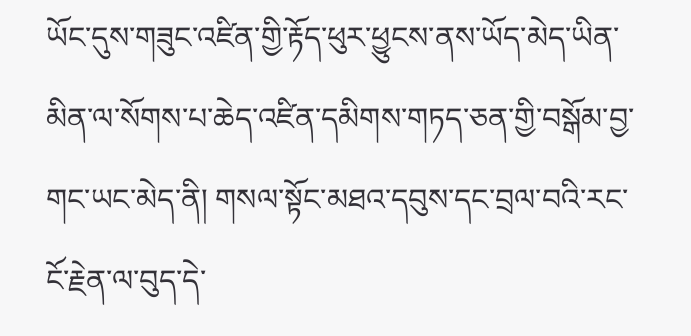ཡོང་དུས་གཟུང་འཛིན་གྱི་རྟོད་ཕུར་ཕྱུངས་ནས་ཡོད་མེད་ཡིན་མིན་ལ་སོགས་པ་ཆེད་འཛིན་དམིགས་གཏད་ཅན་གྱི་བསྒོམ་བྱ་གང་ཡང་མེད་ནི། གསལ་སྟོང་མཐའ་དབུས་དང་བྲལ་བའི་རང་ངོ་རྗེན་ལ་བུད་དེ་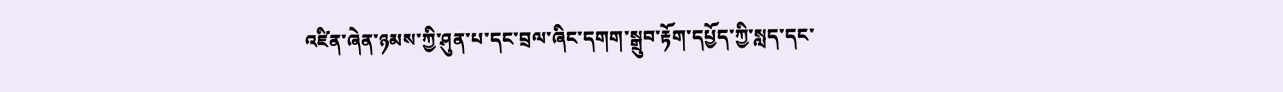འཛིན་ཞེན་ཉམས་ཀྱི་ཤུན་པ་དང་བྲལ་ཞིང་དགག་སྒྲུབ་རྟོག་དཔྱོད་ཀྱི་སླད་དང་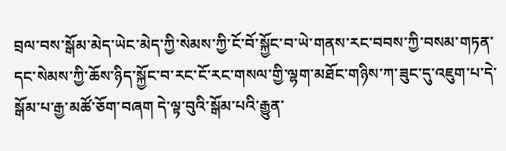བྲལ་བས་སྒོམ་མེད་ཡེང་མེད་ཀྱི་སེམས་ཀྱི་ངོ་བོ་སྐྱོང་བ་ཡེ་གནས་རང་བབས་ཀྱི་བསམ་གཏན་དང་སེམས་ཀྱི་ཆོས་ཉིད་སྐྱོང་བ་རང་ངོ་རང་གསལ་གྱི་ལྷག་མཐོང་གཉིས་ཀ་ཟུང་དུ་འཇུག་པ་དེ་སྒོམ་པ་རྒྱ་མཚོ་ཅོག་བཞག དེ་ལྟ་བུའི་སྒོམ་པའི་རྒྱུན་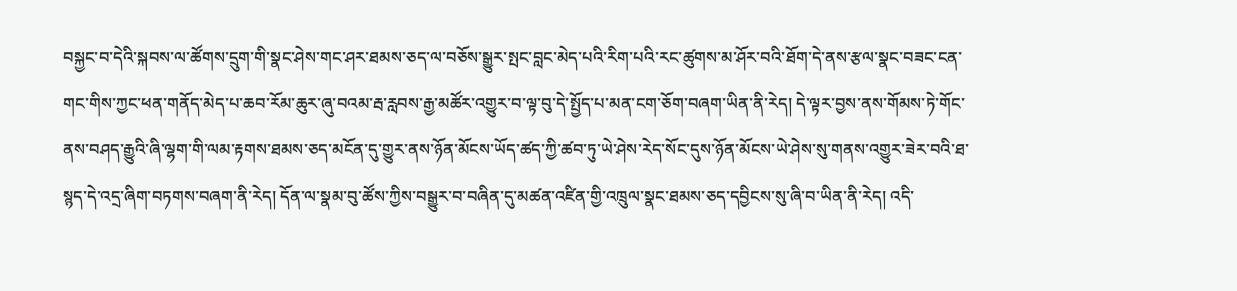བསྐྱང་བ་དེའི་སྐབས་ལ་ཚོགས་དྲུག་གི་སྣང་ཤེས་གང་ཤར་ཐམས་ཅད་ལ་བཅོས་སྒྱུར་སྤང་བླང་མེད་པའི་རིག་པའི་རང་ཚུགས་མ་ཤོར་བའི་ཐོག་དེ་ནས་རྩལ་སྣང་བཟང་ངན་གང་གིས་ཀྱང་ཕན་གནོད་མེད་པ་ཆབ་རོམ་ཆུར་ཞུ་བའམ་རྦ་རླབས་རྒྱ་མཚོར་འགྱུར་བ་ལྟ་བུ་དེ་སྤྱོད་པ་མན་ངག་ཅོག་བཞག་ཡིན་ནི་རེད། དེ་ལྟར་བྱས་ནས་གོམས་ཏེ་གོང་ནས་བཤད་རྒྱུའི་ཞི་ལྷག་གི་ལམ་རྟགས་ཐམས་ཅད་མངོན་དུ་གྱུར་ནས་ཉོན་མོངས་ཡོད་ཚད་ཀྱི་ཚབ་ཏུ་ཡེ་ཤེས་རེད་སོང་དུས་ཉོན་མོངས་ཡེ་ཤེས་སུ་གནས་འགྱུར་ཟེར་བའི་ཐ་སྙད་དེ་འདྲ་ཞིག་བཏགས་བཞག་ནི་རེད། དོན་ལ་སྣམ་བུ་ཚོས་ཀྱིས་བསྒྱུར་བ་བཞིན་དུ་མཚན་འཛིན་གྱི་འཁྲུལ་སྣང་ཐམས་ཅད་དབྱིངས་སུ་ཞི་བ་ཡིན་ནི་རེད། འདི་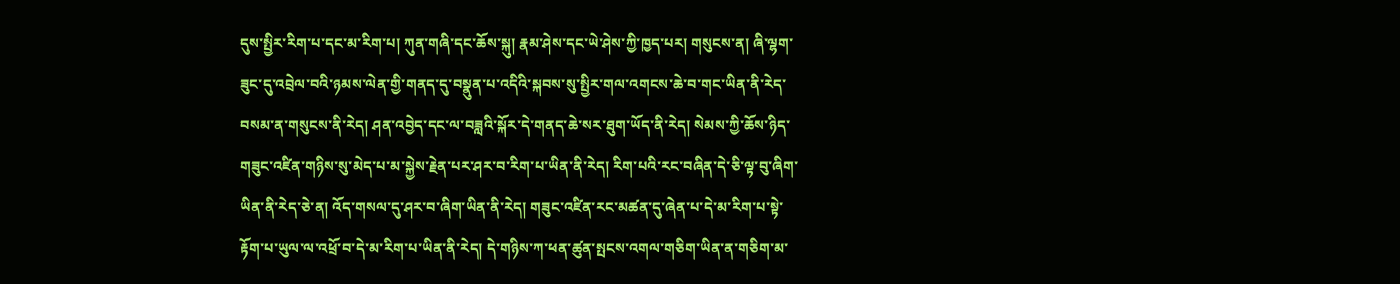དུས་སྤྱིར་རིག་པ་དང་མ་རིག་པ། ཀུན་གཞི་དང་ཆོས་སྐུ། རྣམ་ཤེས་དང་ཡེ་ཤེས་ཀྱི་ཁྱད་པར། གསུངས་ན། ཞི་ལྷག་ཟུང་དུ་འབྲེལ་བའི་ཉམས་ལེན་གྱི་གནད་དུ་བསྣུན་པ་འདིའི་སྐབས་སུ་སྤྱིར་གལ་འགངས་ཆེ་བ་གང་ཡིན་ནི་རེད་བསམ་ན་གསུངས་ནི་རེད། ཤན་འབྱེད་དང་ལ་བཟླའི་སྐོར་དེ་གནད་ཆེ་སར་ཐུག་ཡོད་ནི་རེད། སེམས་ཀྱི་ཆོས་ཉིད་གཟུང་འཛིན་གཉིས་སུ་མེད་པ་མ་སྐྱེས་རྗེན་པར་ཤར་བ་རིག་པ་ཡིན་ནི་རེད། རིག་པའི་རང་བཞིན་དེ་ཅི་ལྟ་བུ་ཞིག་ཡིན་ནི་རེད་ཅེ་ན། འོད་གསལ་དུ་ཤར་བ་ཞིག་ཡིན་ནི་རེད། གཟུང་འཛིན་རང་མཚན་དུ་ཞེན་པ་དེ་མ་རིག་པ་སྟེ་རྟོག་པ་ཡུལ་ལ་འཕྲོ་བ་དེ་མ་རིག་པ་ཡིན་ནི་རེད། དེ་གཉིས་ཀ་ཕན་ཚུན་སྤངས་འགལ་གཅིག་ཡིན་ན་གཅིག་མ་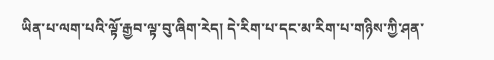ཡིན་པ་ལག་པའི་ལྟོ་རྒྱབ་ལྟ་བུ་ཞིག་རེད། དེ་རིག་པ་དང་མ་རིག་པ་གཉིས་ཀྱི་ཤན་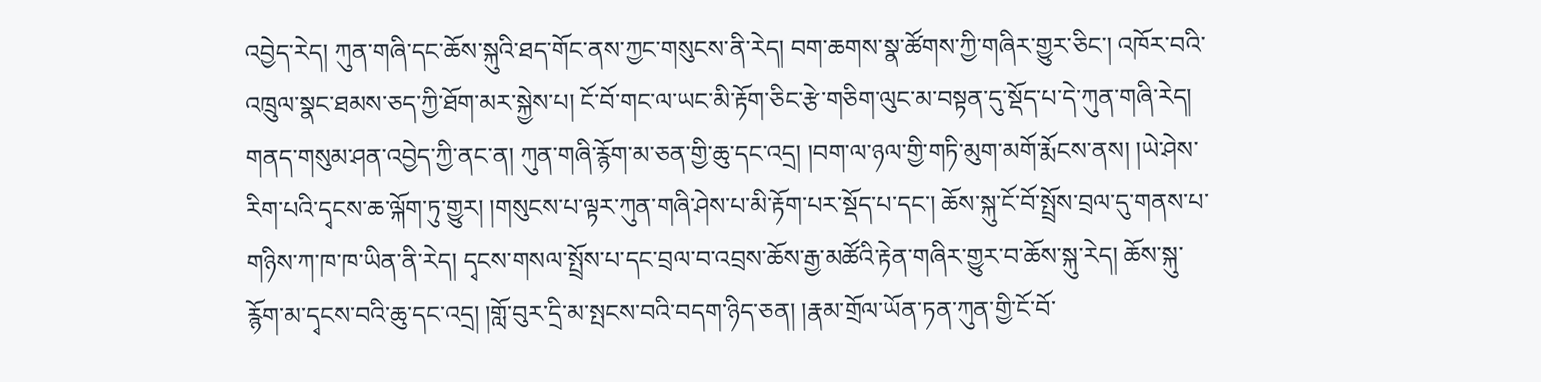འབྱེད་རེད། ཀུན་གཞི་དང་ཆོས་སྐུའི་ཐད་གོང་ནས་ཀྱང་གསུངས་ནི་རེད། བག་ཆགས་སྣ་ཚོགས་ཀྱི་གཞིར་གྱུར་ཅིང་། འཁོར་བའི་འཁྲུལ་སྣང་ཐམས་ཅད་ཀྱི་ཐོག་མར་སྐྱེས་པ། ངོ་བོ་གང་ལ་ཡང་མི་རྟོག་ཅིང་རྩེ་གཅིག་ལུང་མ་བསྟན་དུ་སྡོད་པ་དེ་ཀུན་གཞི་རེད། གནད་གསུམ་ཤན་འབྱེད་ཀྱི་ནང་ན། ཀུན་གཞི་རྙོག་མ་ཅན་གྱི་ཆུ་དང་འདྲ། །བག་ལ་ཉལ་གྱི་གཏི་མུག་མགོ་རྨོངས་ནས། །ཡེ་ཤེས་རིག་པའི་དྭངས་ཆ་ལྐོག་ཏུ་གྱུར། །གསུངས་པ་ལྟར་ཀུན་གཞི་ཤེས་པ་མི་རྟོག་པར་སྡོད་པ་དང་། ཆོས་སྐུ་ངོ་བོ་སྤྲོས་བྲལ་དུ་གནས་པ་གཉིས་ཀ་ཁ་ཁ་ཡིན་ནི་རེད། དྭངས་གསལ་སྤྲོས་པ་དང་བྲལ་བ་འབྲས་ཆོས་རྒྱ་མཚོའི་རྟེན་གཞིར་གྱུར་བ་ཆོས་སྐུ་རེད། ཆོས་སྐུ་རྙོག་མ་དྭངས་བའི་ཆུ་དང་འདྲ། །གློ་བུར་དྲི་མ་སྤངས་བའི་བདག་ཉིད་ཅན། །རྣམ་གྲོལ་ཡོན་ཏན་ཀུན་གྱི་ངོ་བོ་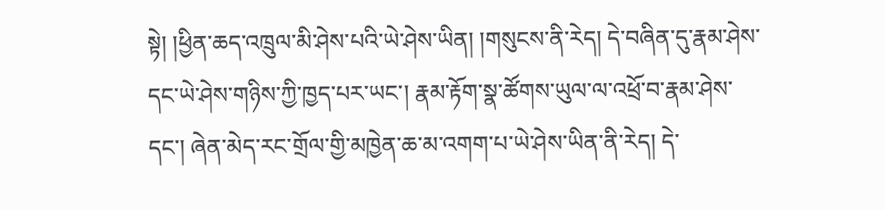སྟེ། །ཕྱིན་ཆད་འཁྲུལ་མི་ཤེས་པའི་ཡེ་ཤེས་ཡིན། །གསུངས་ནི་རེད། དེ་བཞིན་དུ་རྣམ་ཤེས་དང་ཡེ་ཤེས་གཉིས་ཀྱི་ཁྱད་པར་ཡང་། རྣམ་རྟོག་སྣ་ཚོགས་ཡུལ་ལ་འཕྲོ་བ་རྣམ་ཤེས་དང་། ཞེན་མེད་རང་གྲོལ་གྱི་མཁྱེན་ཆ་མ་འགག་པ་ཡེ་ཤེས་ཡིན་ནི་རེད། དེ་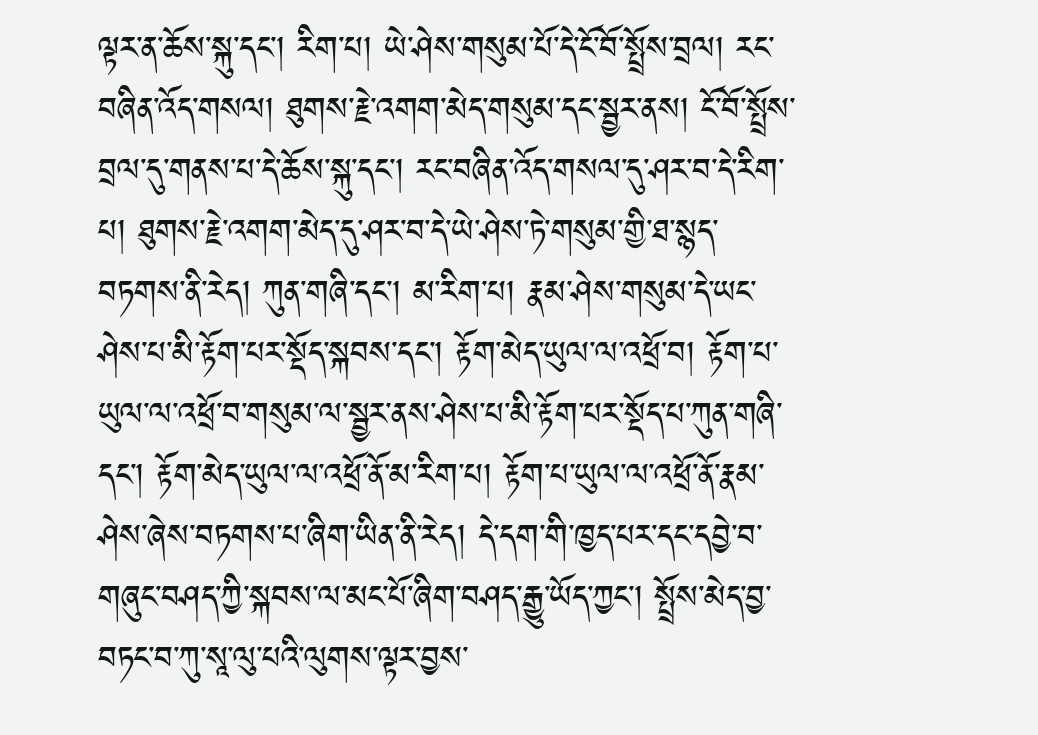ལྟར་ན་ཆོས་སྐུ་དང་། རིག་པ། ཡེ་ཤེས་གསུམ་པོ་དེ་ངོ་བོ་སྤྲོས་བྲལ། རང་བཞིན་འོད་གསལ། ཐུགས་རྗེ་འགག་མེད་གསུམ་དང་སྦྱར་ནས། ངོ་བོ་སྤྲོས་བྲལ་དུ་གནས་པ་དེ་ཆོས་སྐུ་དང་། རང་བཞིན་འོད་གསལ་དུ་ཤར་བ་དེ་རིག་པ། ཐུགས་རྗེ་འགག་མེད་དུ་ཤར་བ་དེ་ཡེ་ཤེས་ཏེ་གསུམ་གྱི་ཐ་སྙད་བཏགས་ནི་རེད། ཀུན་གཞི་དང་། མ་རིག་པ། རྣམ་ཤེས་གསུམ་དེ་ཡང་ཤེས་པ་མི་རྟོག་པར་སྡོད་སྐབས་དང་། རྟོག་མེད་ཡུལ་ལ་འཕྲོ་བ། རྟོག་པ་ཡུལ་ལ་འཕྲོ་བ་གསུམ་ལ་སྦྱར་ནས་ཤེས་པ་མི་རྟོག་པར་སྡོད་པ་ཀུན་གཞི་དང་། རྟོག་མེད་ཡུལ་ལ་འཕྲོ་ནོ་མ་རིག་པ། རྟོག་པ་ཡུལ་ལ་འཕྲོ་ནོ་རྣམ་ཤེས་ཞེས་བཏགས་པ་ཞིག་ཡིན་ནི་རེད། དེ་དག་གི་ཁྱད་པར་དང་དབྱེ་བ་གཞུང་བཤད་ཀྱི་སྐབས་ལ་མང་པོ་ཞིག་བཤད་རྒྱུ་ཡོད་ཀྱང་། སྤྲོས་མེད་བྱ་བཏང་བ་ཀུ་སཱ་ལུ་པའི་ལུགས་ལྟར་བྱས་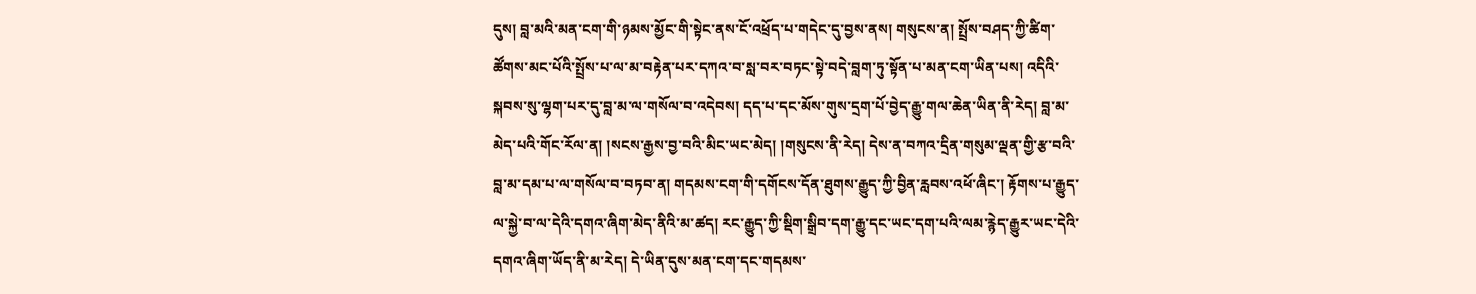དུས། བླ་མའི་མན་ངག་གི་ཉམས་མྱོང་གི་སྟེང་ནས་ངོ་འཕྲོད་པ་གདེང་དུ་བྱས་ནས། གསུངས་ན། སྤྲོས་བཤད་ཀྱི་ཚིག་ཚོགས་མང་པོའི་སྤྲོས་པ་ལ་མ་བརྟེན་པར་དཀའ་བ་སླ་བར་བཏང་སྟེ་བདེ་བླག་ཏུ་སྟོན་པ་མན་ངག་ཡིན་པས། འདིའི་སྐབས་སུ་ལྷག་པར་དུ་བླ་མ་ལ་གསོལ་བ་འདེབས། དད་པ་དང་མོས་གུས་དྲག་པོ་བྱེད་རྒྱུ་གལ་ཆེན་ཡིན་ནི་རེད། བླ་མ་མེད་པའི་གོང་རོལ་ན། །སངས་རྒྱས་བྱ་བའི་མིང་ཡང་མེད། །གསུངས་ནི་རེད། དེས་ན་བཀའ་དྲིན་གསུམ་ལྡན་གྱི་རྩ་བའི་བླ་མ་དམ་པ་ལ་གསོལ་བ་བཏབ་ན། གདམས་ངག་གི་དགོངས་དོན་ཐུགས་རྒྱུད་ཀྱི་བྱིན་རླབས་འཕོ་ཞིང་། རྟོགས་པ་རྒྱུད་ལ་སྐྱེ་བ་ལ་དེའི་དགའ་ཞིག་མེད་ནིའི་མ་ཚད། རང་རྒྱུད་ཀྱི་སྡིག་སྒྲིབ་དག་རྒྱུ་དང་ཡང་དག་པའི་ལམ་རྙེད་རྒྱུར་ཡང་དེའི་དགའ་ཞིག་ཡོད་ནི་མ་རེད། དེ་ཡིན་དུས་མན་ངག་དང་གདམས་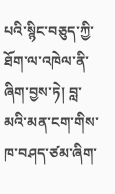པའི་སྙིང་བཅུད་ཀྱི་ཐོག་ལ་འཁེལ་ནི་ཞིག་བྱས་ཏེ། བླ་མའི་མན་ངག་གིས་ཁ་བཤད་ཙམ་ཞིག་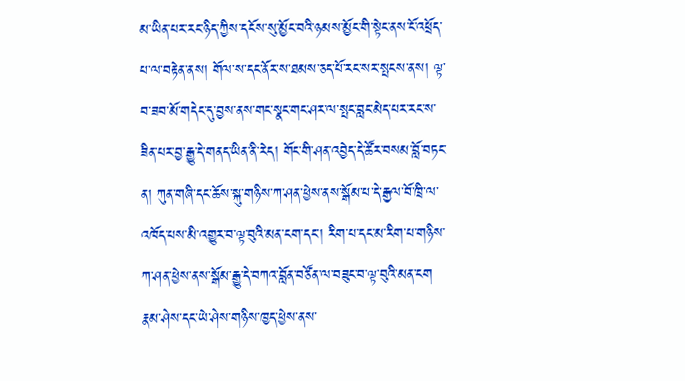མ་ཡིན་པར་རང་ཉིད་ཀྱིས་དངོས་སུ་མྱོང་བའི་ཉམས་མྱོང་གི་སྟེང་ནས་ངོ་འཕྲོད་པ་ལ་བརྟེན་ནས། གོལ་ས་དང་ནོར་ས་ཐམས་ཅད་པོ་རང་སར་སྤངས་ནས། ལྟ་བ་ཟབ་མོ་གདེང་དུ་བྱས་ནས་གང་སྣང་གང་ཤར་ལ་སྤང་བླང་མེད་པར་རང་ས་ཟིན་པར་བྱ་རྒྱུ་དེ་གནད་ཡིན་ནི་རེད། གོང་གི་ཤན་འབྱེད་དེ་ཚོར་བསམ་བློ་བཏང་ན། ཀུན་གཞི་དང་ཆོས་སྐུ་གཉིས་ཀ་ཤན་ཕྱེས་ནས་སྒོམ་པ་དེ་རྒྱལ་བོ་ཁྲི་ལ་འཁོད་པས་མི་འགྱུར་བ་ལྟ་བུའི་མན་ངག་དང་། རིག་པ་དང་མ་རིག་པ་གཉིས་ཀ་ཤན་ཕྱེས་ནས་སྒོམ་རྒྱུ་དེ་བཀའ་བློན་བཙོན་ལ་བཟུང་བ་ལྟ་བུའི་མན་ངག རྣམ་ཤེས་དང་ཡེ་ཤེས་གཉིས་ཁྱད་ཕྱེས་ནས་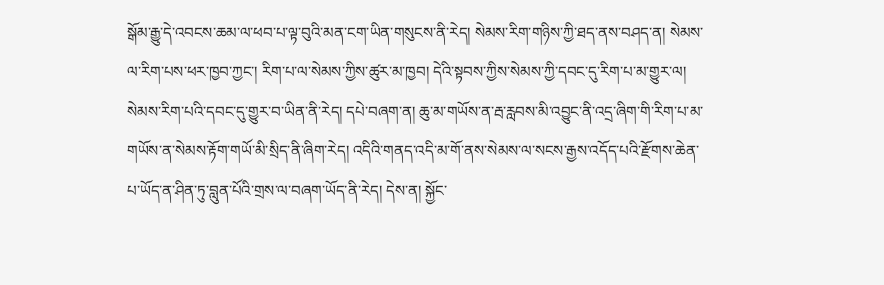སྒོམ་རྒྱུ་དེ་འབངས་ཆམ་ལ་ཕབ་པ་ལྟ་བུའི་མན་ངག་ཡིན་གསུངས་ནི་རེད། སེམས་རིག་གཉིས་ཀྱི་ཐད་ནས་བཤད་ན། སེམས་ལ་རིག་པས་ཕར་ཁྱབ་ཀྱང་། རིག་པ་ལ་སེམས་ཀྱིས་ཚུར་མ་ཁྱབ། དེའི་སྟབས་ཀྱིས་སེམས་ཀྱི་དབང་དུ་རིག་པ་མ་གྱུར་ལ། སེམས་རིག་པའི་དབང་དུ་གྱུར་བ་ཡིན་ནི་རེད། དཔེ་བཞག་ན། ཆུ་མ་གཡོས་ན་རྦ་རླབས་མི་འབྱུང་ནི་འདྲ་ཞིག་གི་རིག་པ་མ་གཡོས་ན་སེམས་རྟོག་གཡོ་མི་སྲིད་ནི་ཞིག་རེད། འདིའི་གནད་འདི་མ་གོ་ནས་སེམས་ལ་སངས་རྒྱས་འདོད་པའི་རྫོགས་ཆེན་པ་ཡོད་ན་ཤིན་ཏུ་བླུན་པོའི་གྲས་ལ་བཞག་ཡོད་ནི་རེད། དེས་ན། སྐྱོང་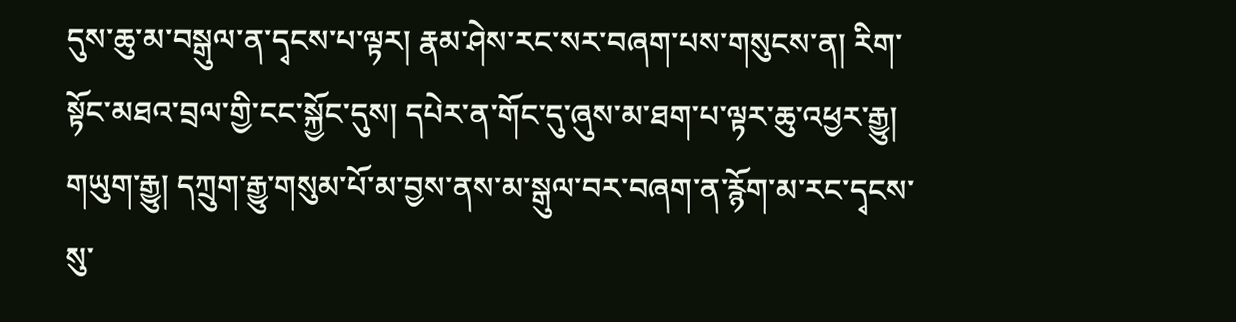དུས་ཆུ་མ་བསྒུལ་ན་དྭངས་པ་ལྟར། རྣམ་ཤེས་རང་སར་བཞག་པས་གསུངས་ན། རིག་སྟོང་མཐའ་བྲལ་གྱི་ངང་སྐྱོང་དུས། དཔེར་ན་གོང་དུ་ཞུས་མ་ཐག་པ་ལྟར་ཆུ་འཕྱར་རྒྱུ། གཡུག་རྒྱུ། དཀྲུག་རྒྱུ་གསུམ་པོ་མ་བྱས་ནས་མ་སྒུལ་བར་བཞག་ན་རྙོག་མ་རང་དྭངས་སུ་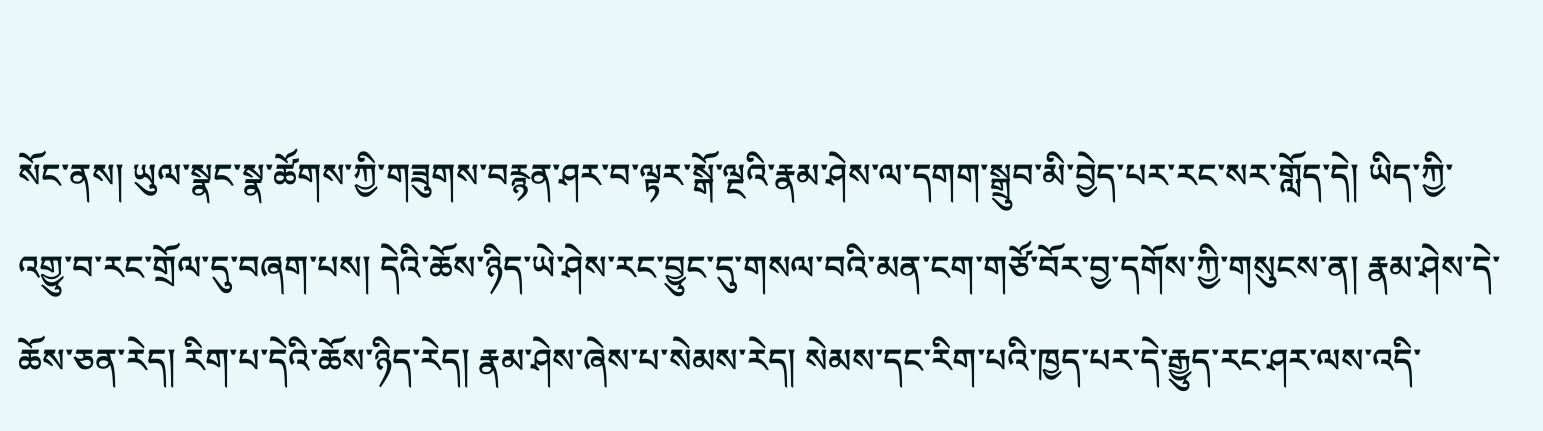སོང་ནས། ཡུལ་སྣང་སྣ་ཚོགས་ཀྱི་གཟུགས་བརྙན་ཤར་བ་ལྟར་སྒོ་ལྔའི་རྣམ་ཤེས་ལ་དགག་སྒྲུབ་མི་བྱེད་པར་རང་སར་གློད་དེ། ཡིད་ཀྱི་འགྱུ་བ་རང་གྲོལ་དུ་བཞག་པས། དེའི་ཆོས་ཉིད་ཡེ་ཤེས་རང་བྱུང་དུ་གསལ་བའི་མན་ངག་གཙོ་བོར་བྱ་དགོས་ཀྱི་གསུངས་ན། རྣམ་ཤེས་དེ་ཆོས་ཅན་རེད། རིག་པ་དེའི་ཆོས་ཉིད་རེད། རྣམ་ཤེས་ཞེས་པ་སེམས་རེད། སེམས་དང་རིག་པའི་ཁྱད་པར་དེ་རྒྱུད་རང་ཤར་ལས་འདི་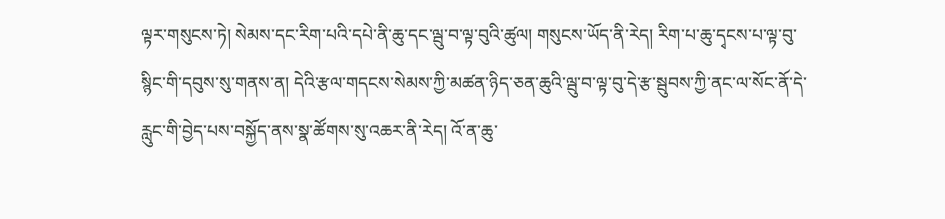ལྟར་གསུངས་ཏེ། སེམས་དང་རིག་པའི་དཔེ་ནི་ཆུ་དང་ལྦུ་བ་ལྟ་བུའི་ཚུལ། གསུངས་ཡོད་ནི་རེད། རིག་པ་ཆུ་དྭངས་པ་ལྟ་བུ་སྙིང་གི་དབུས་སུ་གནས་ན། དེའི་རྩལ་གདངས་སེམས་ཀྱི་མཚན་ཉིད་ཅན་ཆུའི་ལྦུ་བ་ལྟ་བུ་དེ་རྩ་སྦུབས་ཀྱི་ནང་ལ་སོང་ནོ་དེ་རླུང་གི་བྱེད་པས་བསྐྱོད་ནས་སྣ་ཚོགས་སུ་འཆར་ནི་རེད། འོ་ན་ཆུ་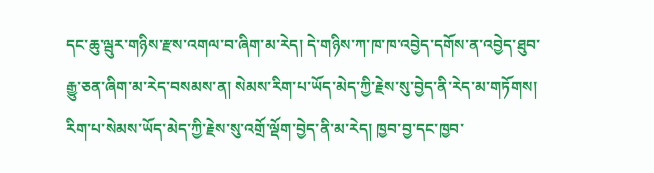དང་ཆུ་ལྦུར་གཉིས་རྫས་འགལ་བ་ཞིག་མ་རེད། དེ་གཉིས་ཀ་ཁ་ཁ་འབྱེད་དགོས་ན་འབྱེད་ཐུབ་རྒྱུ་ཅན་ཞིག་མ་རེད་བསམས་ན། སེམས་རིག་པ་ཡོད་མེད་ཀྱི་རྗེས་སུ་བྱེད་ནི་རེད་མ་གཏོགས། རིག་པ་སེམས་ཡོད་མེད་ཀྱི་རྗེས་སུ་འགྲོ་ལྡོག་བྱེད་ནི་མ་རེད། ཁྱབ་བྱ་དང་ཁྱབ་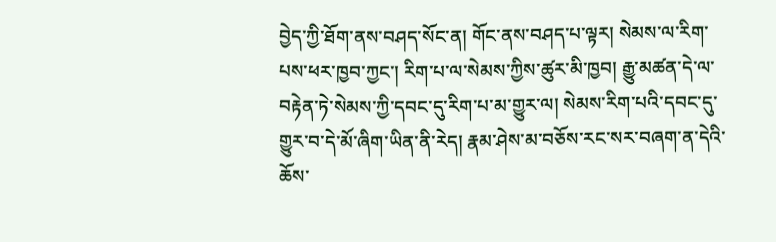བྱེད་ཀྱི་ཐོག་ནས་བཤད་སོང་ན། གོང་ནས་བཤད་པ་ལྟར། སེམས་ལ་རིག་པས་ཕར་ཁྱབ་ཀྱང་། རིག་པ་ལ་སེམས་ཀྱིས་ཚུར་མི་ཁྱབ། རྒྱུ་མཚན་དེ་ལ་བརྟེན་ཏེ་སེམས་ཀྱི་དབང་དུ་རིག་པ་མ་གྱུར་ལ། སེམས་རིག་པའི་དབང་དུ་གྱུར་བ་དེ་མོ་ཞིག་ཡིན་ནི་རེད། རྣམ་ཤེས་མ་བཅོས་རང་སར་བཞག་ན་དེའི་ཆོས་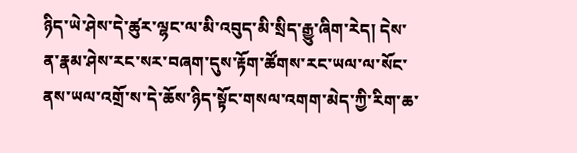ཉིད་ཡེ་ཤེས་དེ་ཚུར་ལྷང་ལ་མི་འབུད་མི་སྲིད་རྒྱུ་ཞིག་རེད། དེས་ན་རྣམ་ཤེས་རང་སར་བཞག་དུས་རྟོག་ཚོགས་རང་ཡལ་ལ་སོང་ནས་ཡལ་འགྲོ་ས་དེ་ཆོས་ཉིད་སྟོང་གསལ་འགག་མེད་ཀྱི་རིག་ཆ་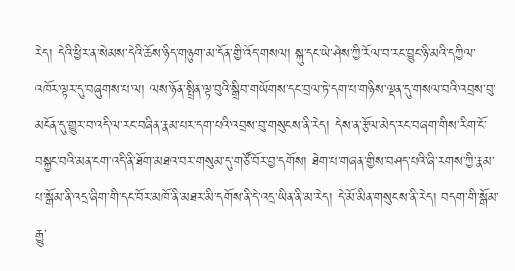རེད། དེའི་ཕྱིར་ན་སེམས་དེའི་ཆོས་ཉིད་གཉུག་མ་དོན་གྱི་འོད་གསལ། སྐུ་དང་ཡེ་ཤེས་ཀྱི་རོལ་བ་རང་བྱུང་ཉི་མའི་དཀྱིལ་འཁོར་ལྟར་དུ་བཞུགས་པ་ལ། ལས་ཉོན་སྤྲིན་ལྟ་བུའི་སྒྲིབ་གཡོགས་དང་བྲལ་ཏེ་དག་པ་གཉིས་ལྡན་དུ་གསལ་བའི་འབྲས་བུ་མངོན་དུ་གྱུར་བ་འདི་ལ་རང་བཞིན་རྣམ་པར་དག་པའི་འབྲས་བུ་གསུངས་ནི་རེད། དེས་ན་རྩོལ་མེད་རང་བཞག་གིས་རིག་ངོ་བསྐྱང་བའི་མན་ངག་འདི་ནི་ཐོག་མཐའ་བར་གསུམ་དུ་གཙོ་བོར་བྱ་དགོས། ཐེག་པ་གཞན་གྱིས་བཤད་པའི་ཞི་རགས་ཀྱི་རྣམ་པ་སྒོམ་ནི་འདྲ་ཞིག་གི་དང་བོར་མཁོ་ནི་མཐར་མི་དགོས་ནི་དེ་འདྲ་ཡིན་ནི་མ་རེད། དེ་མོ་མིན་གསུངས་ནི་རེད། བདག་གི་སྒོམ་རྒྱུ་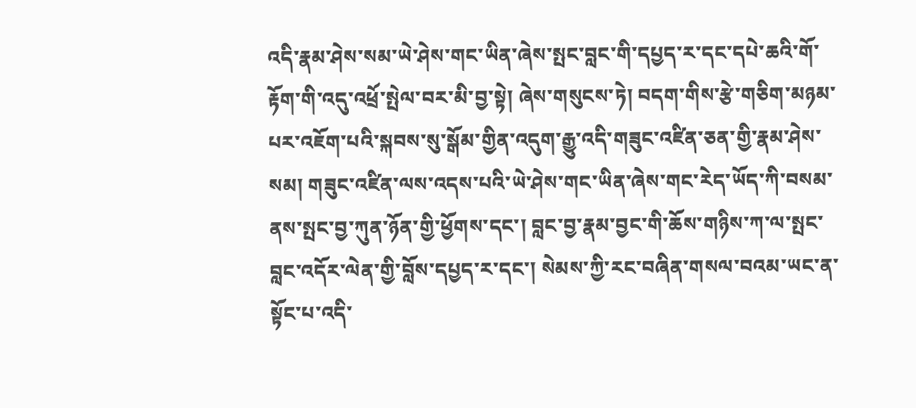འདི་རྣམ་ཤེས་སམ་ཡེ་ཤེས་གང་ཡིན་ཞེས་སྤང་བླང་གི་དཔྱད་ར་དང་དཔེ་ཆའི་གོ་རྟོག་གི་འདུ་འཕྲོ་སྤེལ་བར་མི་བྱ་སྟེ། ཞེས་གསུངས་ཏེ། བདག་གིས་རྩེ་གཅིག་མཉམ་པར་འཇོག་པའི་སྐབས་སུ་སྒོམ་གྱིན་འདུག་རྒྱུ་འདི་གཟུང་འཛིན་ཅན་གྱི་རྣམ་ཤེས་སམ། གཟུང་འཛིན་ལས་འདས་པའི་ཡེ་ཤེས་གང་ཡིན་ཞེས་གང་རེད་ཡོད་ཀི་བསམ་ནས་སྤང་བྱ་ཀུན་ཉོན་གྱི་ཕྱོགས་དང་། བླང་བྱ་རྣམ་བྱང་གི་ཆོས་གཉིས་ཀ་ལ་སྤང་བླང་འདོར་ལེན་གྱི་བློས་དཔྱད་ར་དང་། སེམས་ཀྱི་རང་བཞིན་གསལ་བའམ་ཡང་ན་སྟོང་པ་འདི་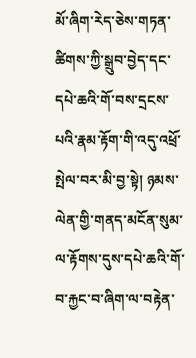མོ་ཞིག་རེད་ཅེས་གཏན་ཚིགས་ཀྱི་སྒྲུབ་བྱེད་དང་དཔེ་ཆའི་གོ་བས་དྲངས་པའི་རྣམ་རྟོག་གི་འདུ་འཕྲོ་སྤེལ་བར་མི་བྱ་སྟེ། ཉམས་ལེན་གྱི་གནད་མངོན་སུམ་ལ་རྟོགས་དུས་དཔེ་ཆའི་གོ་བ་རྐྱང་བ་ཞིག་ལ་བརྟེན་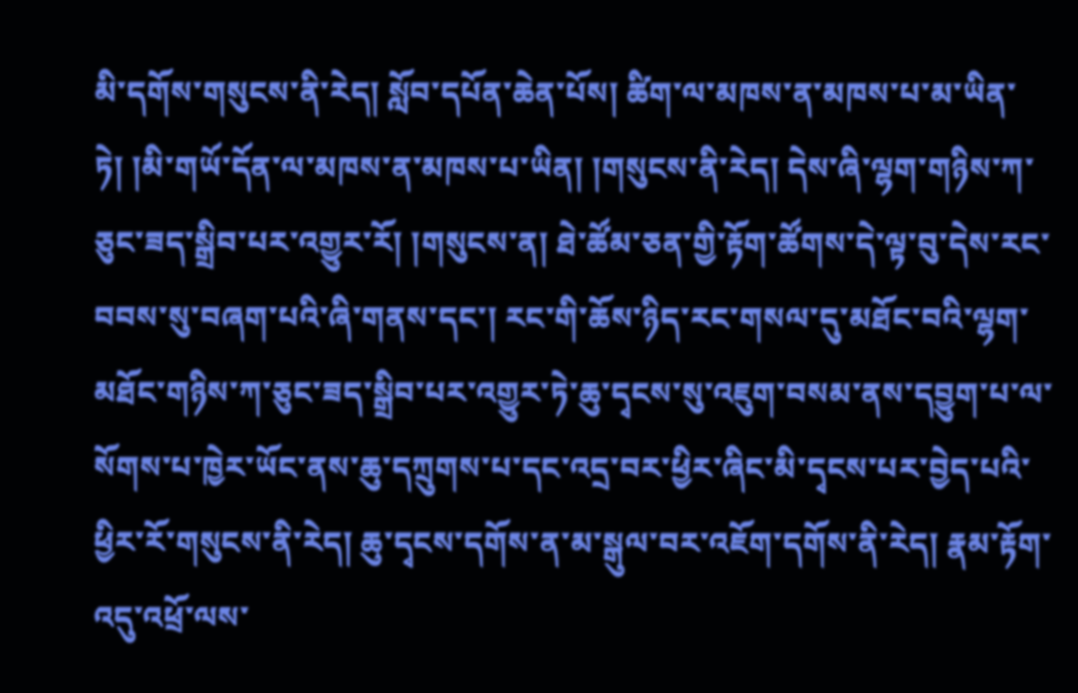མི་དགོས་གསུངས་ནི་རེད། སློབ་དཔོན་ཆེན་པོས། ཚིག་ལ་མཁས་ན་མཁས་པ་མ་ཡིན་ཏེ། །མི་གཡོ་དོན་ལ་མཁས་ན་མཁས་པ་ཡིན། །གསུངས་ནི་རེད། དེས་ཞི་ལྷག་གཉིས་ཀ་ཅུང་ཟད་སྒྲིབ་པར་འགྱུར་རོ། །གསུངས་ན། ཐེ་ཚོམ་ཅན་གྱི་རྟོག་ཚོགས་དེ་ལྟ་བུ་དེས་རང་བབས་སུ་བཞག་པའི་ཞི་གནས་དང་། རང་གི་ཆོས་ཉིད་རང་གསལ་དུ་མཐོང་བའི་ལྷག་མཐོང་གཉིས་ཀ་ཅུང་ཟད་སྒྲིབ་པར་འགྱུར་ཏེ་ཆུ་དྭངས་སུ་འཇུག་བསམ་ནས་དབྱུག་པ་ལ་སོགས་པ་ཁྱེར་ཡོང་ནས་ཆུ་དཀྲུགས་པ་དང་འདྲ་བར་ཕྱིར་ཞིང་མི་དྭངས་པར་བྱེད་པའི་ཕྱིར་རོ་གསུངས་ནི་རེད། ཆུ་དྭངས་དགོས་ན་མ་སྒུལ་བར་འཇོག་དགོས་ནི་རེད། རྣམ་རྟོག་འདུ་འཕྲོ་ལས་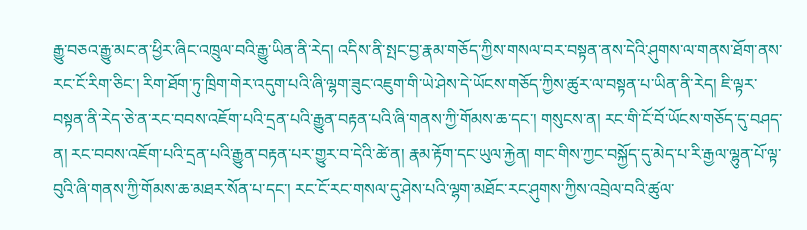རྒྱུ་བཅའ་རྒྱུ་མང་ན་ཕྱིར་ཞིང་འཁྲུལ་བའི་རྒྱུ་ཡིན་ནི་རེད། འདིས་ནི་སྤང་བྱ་རྣམ་གཅོད་ཀྱིས་གསལ་བར་བསྟན་ནས་དེའི་ཤུགས་ལ་གནས་ཐོག་ནས་རང་ངོ་རིག་ཅིང་། རིག་ཐོག་ཏུ་ཁྲིག་གེར་འདུག་པའི་ཞི་ལྷག་ཟུང་འཇུག་གི་ཡེ་ཤེས་དེ་ཡོངས་གཅོད་ཀྱིས་ཚུར་ལ་བསྟན་པ་ཡིན་ནི་རེད། ཇི་ལྟར་བསྟན་ནི་རེད་ཅེ་ན་རང་བབས་འཇོག་པའི་དྲན་པའི་རྒྱུན་བརྟན་པའི་ཞི་གནས་ཀྱི་གོམས་ཆ་དང་། གསུངས་ན། རང་གི་ངོ་བོ་ཡོངས་གཅོད་དུ་བཤད་ན། རང་བབས་འཇོག་པའི་དྲན་པའི་རྒྱུན་བརྟན་པར་གྱུར་བ་དེའི་ཚེ་ན། རྣམ་རྟོག་དང་ཡུལ་རྐྱེན། གང་གིས་ཀྱང་བསྐྱོད་དུ་མེད་པ་རི་རྒྱལ་ལྷུན་པོ་ལྟ་བུའི་ཞི་གནས་ཀྱི་གོམས་ཆ་མཐར་སོན་པ་དང་། རང་ངོ་རང་གསལ་དུ་ཤེས་པའི་ལྷག་མཐོང་རང་ཤུགས་ཀྱིས་འབྲེལ་བའི་ཚུལ་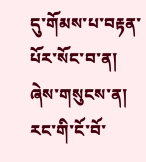དུ་གོམས་པ་བརྟན་པོར་སོང་བ་ན། ཞེས་གསུངས་ན། རང་གི་ངོ་བོ་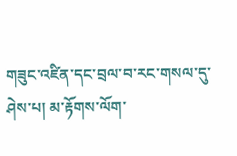གཟུང་འཛིན་དང་བྲལ་བ་རང་གསལ་དུ་ཤེས་པ། མ་རྟོགས་ལོག་